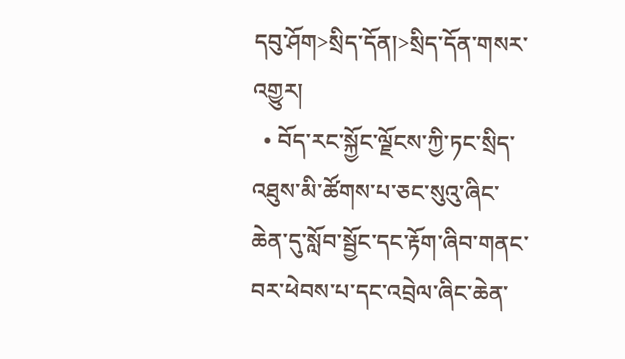དབུ་ཤོག>སྲིད་དོན།>སྲིད་དོན་གསར་འགྱུར།
  • བོད་རང་སྐྱོང་ལྗོངས་ཀྱི་ཏང་སྲིད་འཐུས་མི་ཚོགས་པ་ཅང་སུའུ་ཞིང་ཆེན་དུ་སློབ་སྦྱོང་དང་རྟོག་ཞིབ་གནང་བར་ཕེབས་པ་དང་འབྲེལ་ཞིང་ཆེན་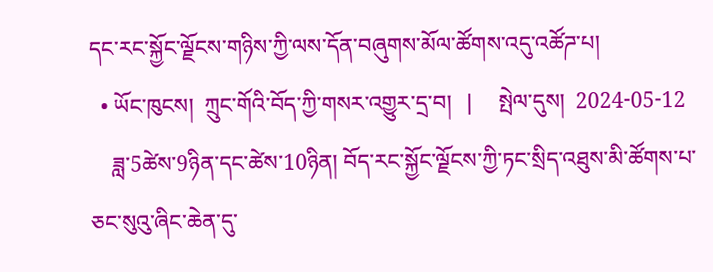དང་རང་སྐྱོང་ལྗོངས་གཉིས་ཀྱི་ལས་དོན་བཞུགས་མོལ་ཚོགས་འདུ་འཚོཌ་པ།
  • ཡོང་ཁུངས།  ཀྲུང་གོའི་བོད་ཀྱི་གསར་འགྱུར་དྲ་བ།   |     སྤེལ་དུས།  2024-05-12
    ཟླ་5ཚེས་9ཉིན་དང་ཚེས་10ཉིན། བོད་རང་སྐྱོང་ལྗོངས་ཀྱི་ཏང་སྲིད་འཐུས་མི་ཚོགས་པ་ཅང་སུའུ་ཞིང་ཆེན་དུ་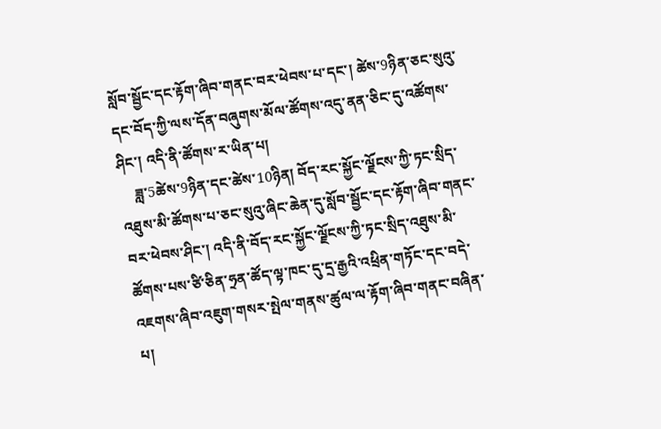སློབ་སྦྱོང་དང་རྟོག་ཞིབ་གནང་བར་ཕེབས་པ་དང་། ཚེས་9ཉིན་ཅང་སུའུ་དང་བོད་ཀྱི་ལས་དོན་བཞུགས་མོལ་ཚོགས་འདུ་ནན་ཅིང་དུ་འཚོགས་ཤིང་། འདི་ནི་ཚོགས་ར་ཡིན་པ།
    ཟླ་5ཚེས་9ཉིན་དང་ཚེས་10ཉིན། བོད་རང་སྐྱོང་ལྗོངས་ཀྱི་ཏང་སྲིད་འཐུས་མི་ཚོགས་པ་ཅང་སུའུ་ཞིང་ཆེན་དུ་སློབ་སྦྱོང་དང་རྟོག་ཞིབ་གནང་བར་ཕེབས་ཤིང་། འདི་ནི་བོད་རང་སྐྱོང་ལྗོངས་ཀྱི་ཏང་སྲིད་འཐུས་མི་ཚོགས་པས་ཙི་ཅིན་ཧྲན་ཚོད་ལྟ་ཁང་དུ་དྲ་རྒྱའི་འཕྲིན་གཏོང་དང་བདེ་འཇགས་ཞིབ་འཇུག་གསར་སྤེལ་གནས་ཚུལ་ལ་རྟོག་ཞིབ་གནང་བཞིན་པ།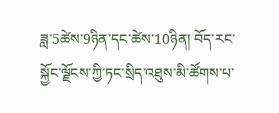ཟླ་5ཚེས་9ཉིན་དང་ཚེས་10ཉིན། བོད་རང་སྐྱོང་ལྗོངས་ཀྱི་ཏང་སྲིད་འཐུས་མི་ཚོགས་པ་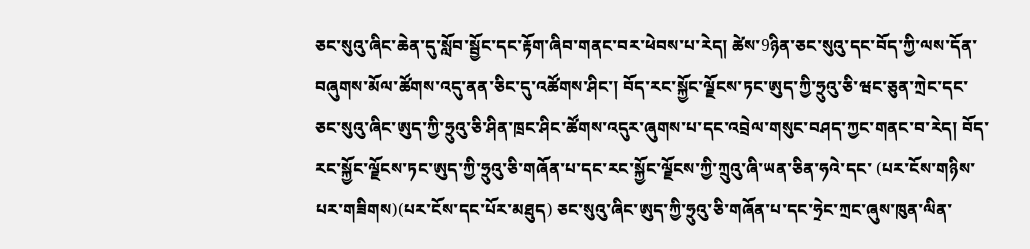ཅང་སུའུ་ཞིང་ཆེན་དུ་སློབ་སྦྱོང་དང་རྟོག་ཞིབ་གནང་བར་ཕེབས་པ་རེད། ཚེས་9ཉིན་ཅང་སུའུ་དང་བོད་ཀྱི་ལས་དོན་བཞུགས་མོལ་ཚོགས་འདུ་ནན་ཅིང་དུ་འཚོགས་ཤིང་། བོད་རང་སྐྱོང་ལྗོངས་ཏང་ཨུད་ཀྱི་ཧྲུའུ་ཅི་ཝང་ཅུན་ཀྲེང་དང་ཅང་སུའུ་ཞིང་ཨུད་ཀྱི་ཧྲུའུ་ཅི་ཤིན་ཁྲང་ཤིང་ཚོགས་འདུར་ཞུགས་པ་དང་འབྲེལ་གསུང་བཤད་ཀྱང་གནང་བ་རེད། བོད་རང་སྐྱོང་ལྗོངས་ཏང་ཨུད་ཀྱི་ཧྲུའུ་ཅི་གཞོན་པ་དང་རང་སྐྱོང་ལྗོངས་ཀྱི་ཀྲུའུ་ཞི་ཡན་ཅིན་ཧའེ་དང་ (པར་ངོས་གཉིས་པར་གཟིགས)(པར་ངོས་དང་པོར་མཐུད) ཅང་སུའུ་ཞིང་ཨུད་ཀྱི་ཧྲུའུ་ཅི་གཞོན་པ་དང་ཧྲེང་ཀྲང་ཞུས་ཁུན་ལིན་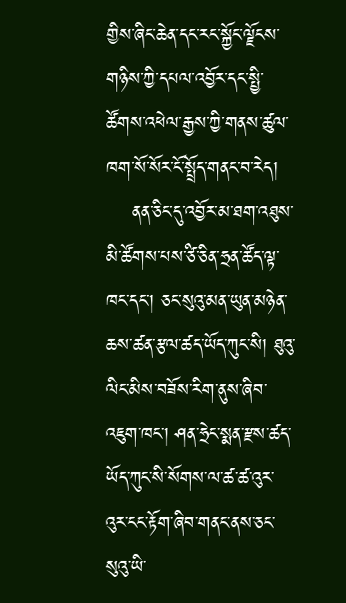གྱིས་ཞིང་ཆེན་དང་རང་སྐྱོང་ལྗོངས་གཉིས་ཀྱི་དཔལ་འབྱོར་དང་སྤྱི་ཚོགས་འཕེལ་རྒྱས་ཀྱི་གནས་ཚུལ་ཁག་སོ་སོར་ངོ་སྤྲོད་གནང་བ་རེད།
    ནན་ཅིང་དུ་འབྱོར་མ་ཐག་འཐུས་མི་ཚོགས་པས་ཙི་ཅིན་ཧྲན་ཚོད་ལྟ་ཁང་དང་། ཅང་སུའུ་མན་ཡུན་མཉེན་ཆས་ཚན་རྩལ་ཚད་ཡོད་ཀུང་སི། ཐུའུ་ལིང་མིས་བཟོས་རིག་ནུས་ཞིབ་འཇུག་ཁང་། ཤན་ཧྲེང་སྨན་རྫས་ཚད་ཡོད་ཀུང་སི་སོགས་ལ་ཚ་ཚ་འུར་འུར་ངང་རྟོག་ཞིབ་གནང་ནས་ཅང་སུའུ་ཡི་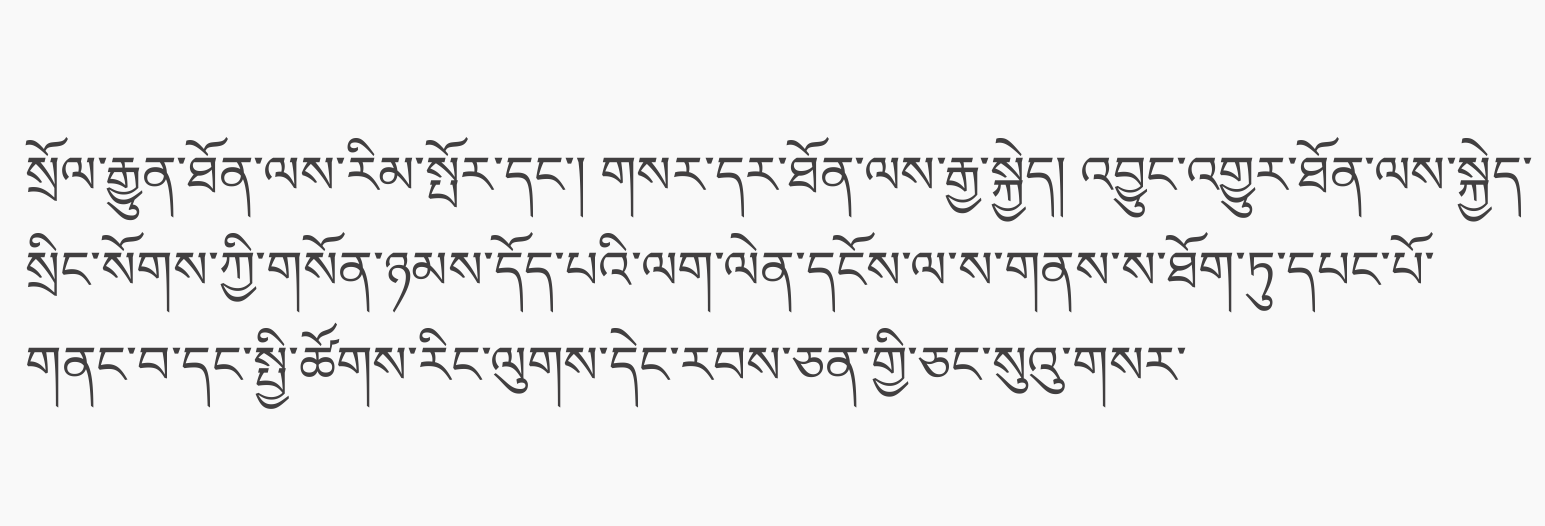སྲོལ་རྒྱུན་ཐོན་ལས་རིམ་སྤོར་དང་། གསར་དར་ཐོན་ལས་རྒྱ་སྐྱེད། འབྱུང་འགྱུར་ཐོན་ལས་སྐྱེད་སྲིང་སོགས་ཀྱི་གསོན་ཉམས་དོད་པའི་ལག་ལེན་དངོས་ལ་ས་གནས་ས་ཐོག་ཏུ་དཔང་པོ་གནང་བ་དང་སྤྱི་ཚོགས་རིང་ལུགས་དེང་རབས་ཅན་གྱི་ཅང་སུའུ་གསར་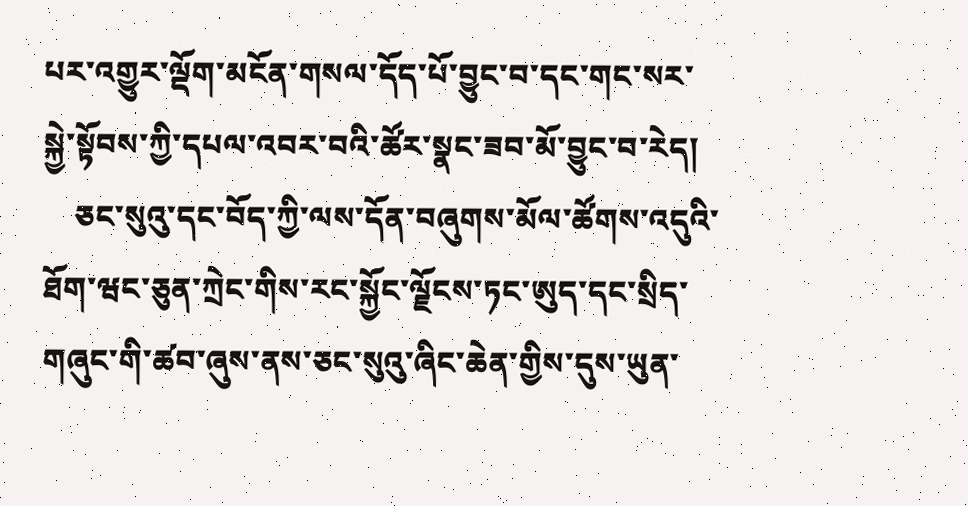པར་འགྱུར་ལྡོག་མངོན་གསལ་དོད་པོ་བྱུང་བ་དང་གང་སར་སྐྱེ་སྟོབས་ཀྱི་དཔལ་འབར་བའི་ཚོར་སྣང་ཟབ་མོ་བྱུང་བ་རེད།
    ཅང་སུའུ་དང་བོད་ཀྱི་ལས་དོན་བཞུགས་མོལ་ཚོགས་འདུའི་ཐོག་ཝང་ཅུན་ཀྲེང་གིས་རང་སྐྱོང་ལྗོངས་ཏང་ཨུད་དང་སྲིད་གཞུང་གི་ཚབ་ཞུས་ནས་ཅང་སུའུ་ཞིང་ཆེན་གྱིས་དུས་ཡུན་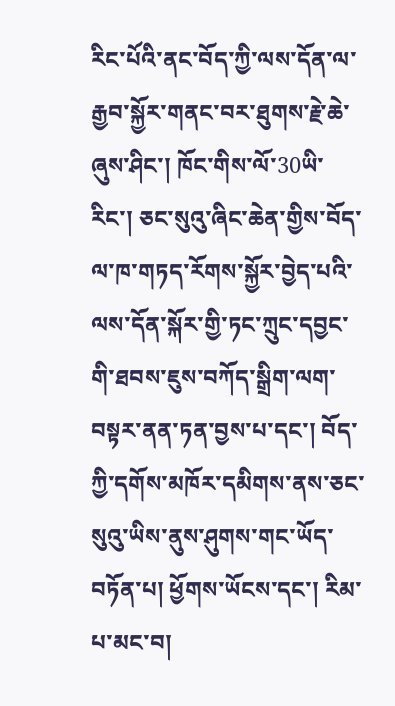རིང་པོའི་ནང་བོད་ཀྱི་ལས་དོན་ལ་རྒྱབ་སྐྱོར་གནང་བར་ཐུགས་རྗེ་ཆེ་ཞུས་ཤིང་། ཁོང་གིས་ལོ་30ཡི་རིང་། ཅང་སུའུ་ཞིང་ཆེན་གྱིས་བོད་ལ་ཁ་གཏད་རོགས་སྐྱོར་བྱེད་པའི་ལས་དོན་སྐོར་གྱི་ཏང་ཀྲུང་དབྱང་གི་ཐབས་ཇུས་བཀོད་སྒྲིག་ལག་བསྟར་ནན་ཏན་བྱས་པ་དང་། བོད་ཀྱི་དགོས་མཁོར་དམིགས་ནས་ཅང་སུའུ་ཡིས་ནུས་ཤུགས་གང་ཡོད་བཏོན་པ། ཕྱོགས་ཡོངས་དང་། རིམ་པ་མང་བ།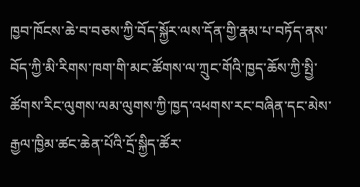ཁྱབ་ཁོངས་ཆེ་བ་བཅས་ཀྱི་བོད་སྐྱོར་ལས་དོན་གྱི་རྣམ་པ་བཏོད་ནས་བོད་ཀྱི་མི་རིགས་ཁག་གི་མང་ཚོགས་ལ་ཀྲུང་གོའི་ཁྱད་ཆོས་ཀྱི་སྤྱི་ཚོགས་རིང་ལུགས་ལམ་ལུགས་ཀྱི་ཁྱད་འཕགས་རང་བཞིན་དང་མེས་རྒྱལ་ཁྱིམ་ཚང་ཆེན་པོའི་དྲོ་སྐྱིད་ཚོར་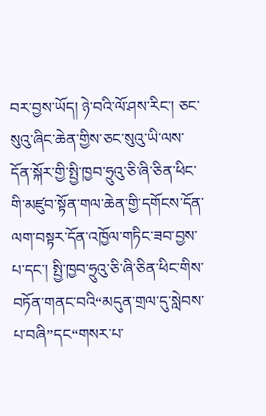བར་བྱས་ཡོད། ཉེ་བའི་ལོ་ཤས་རིང་། ཅང་སུའུ་ཞིང་ཆེན་གྱིས་ཅང་སུའུ་ཡི་ལས་དོན་སྐོར་གྱི་སྤྱི་ཁྱབ་ཧྲུའུ་ཅི་ཞི་ཅིན་ཕིང་གི་མཛུབ་སྟོན་གལ་ཆེན་གྱི་དགོངས་དོན་ལག་བསྟར་དོན་འཁྱོལ་གཏིང་ཟབ་བྱས་པ་དང་། སྤྱི་ཁྱབ་ཧྲུའུ་ཅི་ཞི་ཅིན་ཕིང་གིས་བཏོན་གནང་བའི“མདུན་གྲལ་དུ་སླེབས་པ་བཞི”དང“གསར་པ་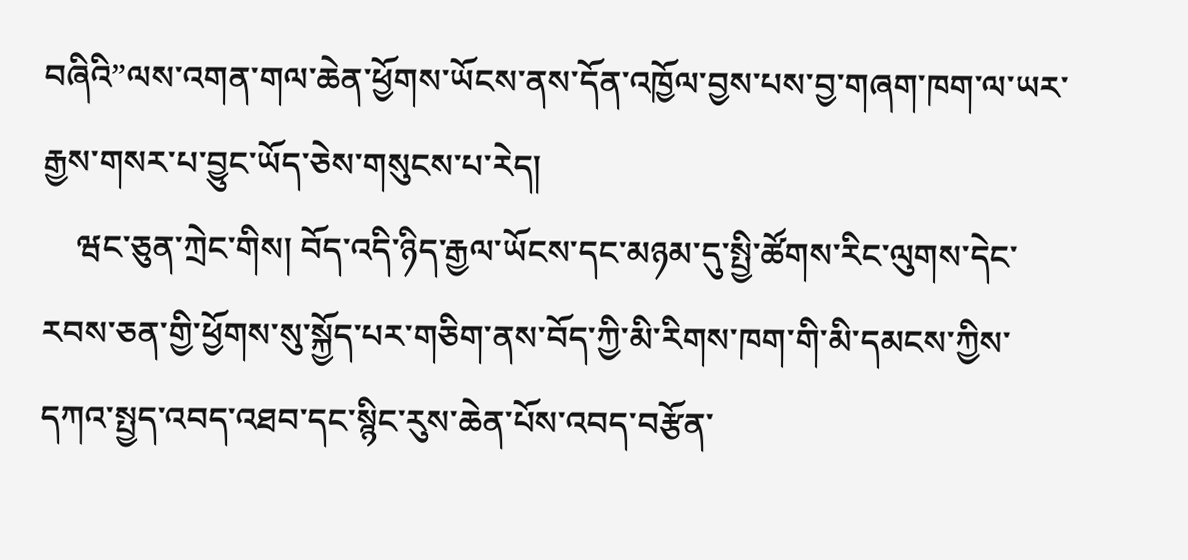བཞིའི”ལས་འགན་གལ་ཆེན་ཕྱོགས་ཡོངས་ནས་དོན་འཁྱོལ་བྱས་པས་བྱ་གཞག་ཁག་ལ་ཡར་རྒྱས་གསར་པ་བྱུང་ཡོད་ཅེས་གསུངས་པ་རེད།
    ཝང་ཅུན་ཀྲེང་གིས། བོད་འདི་ཉིད་རྒྱལ་ཡོངས་དང་མཉམ་དུ་སྤྱི་ཚོགས་རིང་ལུགས་དེང་རབས་ཅན་གྱི་ཕྱོགས་སུ་སྐྱོད་པར་གཅིག་ནས་བོད་ཀྱི་མི་རིགས་ཁག་གི་མི་དམངས་ཀྱིས་དཀའ་སྤྱད་འབད་འཐབ་དང་སྙིང་རུས་ཆེན་པོས་འབད་བརྩོན་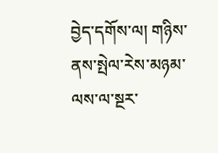བྱེད་དགོས་ལ། གཉིས་ནས་སྤེལ་རེས་མཉམ་ལས་ལ་སྔར་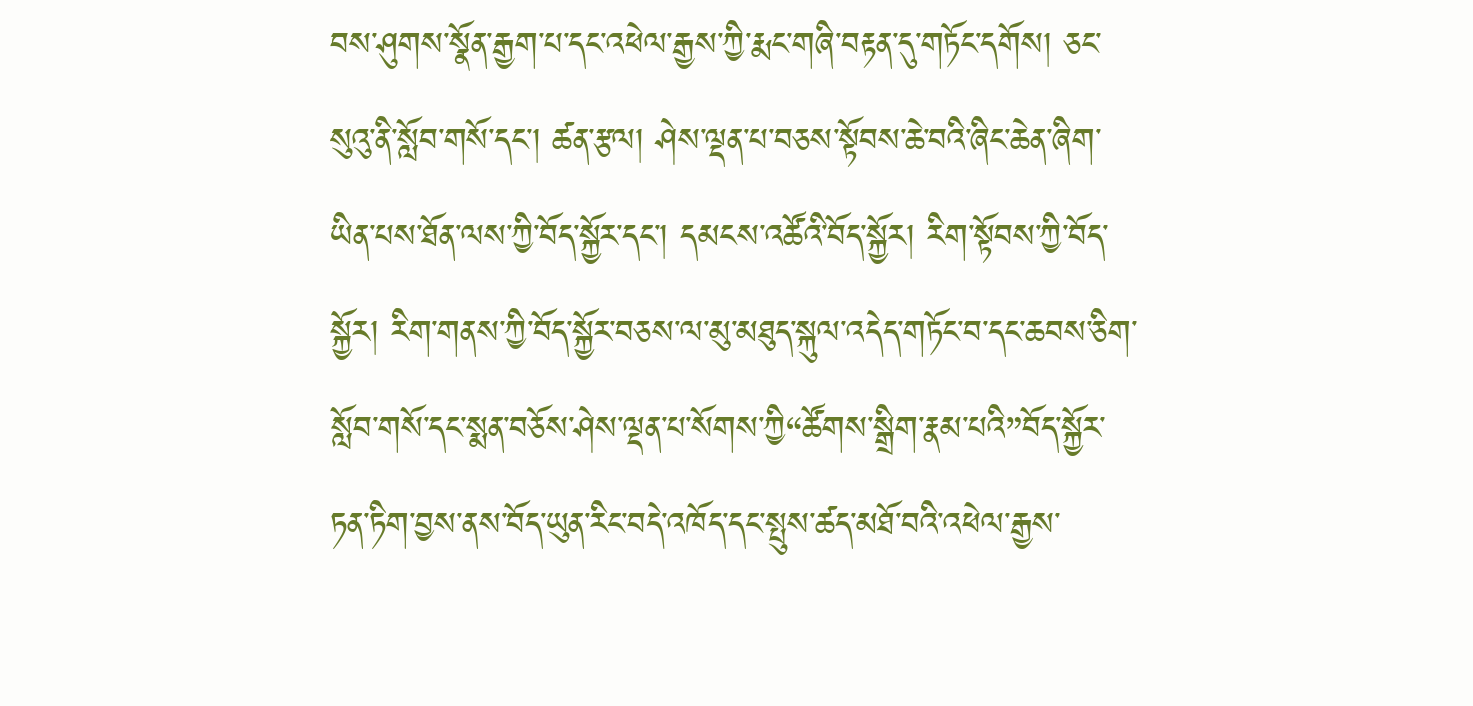བས་ཤུགས་སྣོན་རྒྱག་པ་དང་འཕེལ་རྒྱས་ཀྱི་རྨང་གཞི་བརྟན་དུ་གཏོང་དགོས། ཅང་སུའུ་ནི་སློབ་གསོ་དང་། ཚན་རྩལ། ཤེས་ལྡན་པ་བཅས་སྟོབས་ཆེ་བའི་ཞིང་ཆེན་ཞིག་ཡིན་པས་ཐོན་ལས་ཀྱི་བོད་སྐྱོར་དང་། དམངས་འཚོའི་བོད་སྐྱོར། རིག་སྟོབས་ཀྱི་བོད་སྐྱོར། རིག་གནས་ཀྱི་བོད་སྐྱོར་བཅས་ལ་མུ་མཐུད་སྐུལ་འདེད་གཏོང་བ་དང་ཆབས་ཅིག་སློབ་གསོ་དང་སྨན་བཅོས་ཤེས་ལྡན་པ་སོགས་ཀྱི“ཚོགས་སྒྲིག་རྣམ་པའི”བོད་སྐྱོར་ཏན་ཏིག་བྱས་ནས་བོད་ཡུན་རིང་བདེ་འཁོད་དང་སྤུས་ཚད་མཐོ་བའི་འཕེལ་རྒྱས་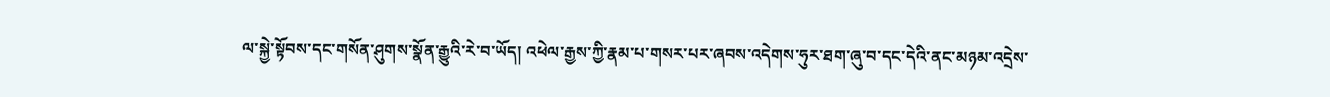ལ་སྐྱེ་སྟོབས་དང་གསོན་ཤུགས་སྣོན་རྒྱུའི་རེ་བ་ཡོད། འཕེལ་རྒྱས་ཀྱི་རྣམ་པ་གསར་པར་ཞབས་འདེགས་ཧུར་ཐག་ཞུ་བ་དང་དེའི་ནང་མཉམ་འདྲེས་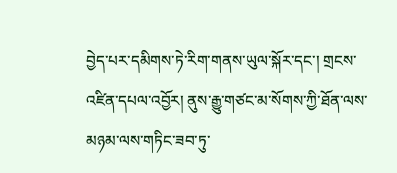བྱེད་པར་དམིགས་ཏེ་རིག་གནས་ཡུལ་སྐོར་དང་། གྲངས་འཛིན་དཔལ་འབྱོར། ནུས་རྒྱུ་གཙང་མ་སོགས་ཀྱི་ཐོན་ལས་མཉམ་ལས་གཏིང་ཟབ་ཏུ་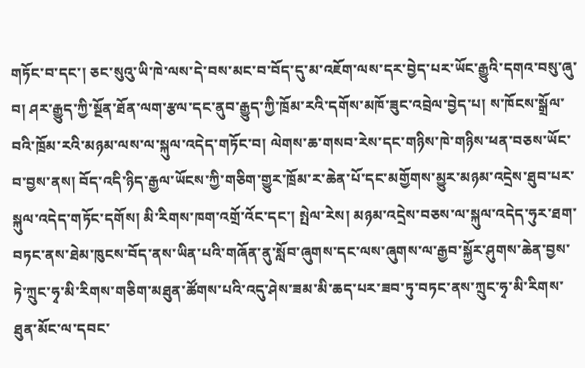གཏོང་བ་དང་། ཅང་སུའུ་ཡི་ཁེ་ལས་དེ་བས་མང་བ་བོད་དུ་མ་འཇོག་ལས་དར་བྱེད་པར་ཡོང་རྒྱུའི་དགའ་བསུ་ཞུ་བ། ཤར་རྒྱུད་ཀྱི་སྔོན་ཐོན་ལག་རྩལ་དང་ནུབ་རྒྱུད་ཀྱི་ཁྲོམ་རའི་དགོས་མཁོ་ཟུང་འབྲེལ་བྱེད་པ། ས་ཁོངས་སྒྲོལ་བའི་ཁྲོམ་རའི་མཉམ་ལས་ལ་སྐུལ་འདེད་གཏོང་བ། ལེགས་ཆ་གསབ་རེས་དང་གཉིས་ཁེ་གཉིས་ཕན་བཅས་ཡོང་བ་བྱས་ནས། བོད་འདི་ཉིད་རྒྱལ་ཡོངས་ཀྱི་གཅིག་གྱུར་ཁྲོམ་ར་ཆེན་པོ་དང་མགྱོགས་མྱུར་མཉམ་འདྲེས་ཐུབ་པར་སྐུལ་འདེད་གཏོང་དགོས། མི་རིགས་ཁག་འགྲོ་འོང་དང་། སྤེལ་རེས། མཉམ་འདྲེས་བཅས་ལ་སྐུལ་འདེད་ཧུར་ཐག་བཏང་ནས་ཐེམ་ཁུངས་བོད་ནས་ཡིན་པའི་གཞོན་ནུ་སློབ་ཞུགས་དང་ལས་ཞུགས་ལ་རྒྱབ་སྐྱོར་ཤུགས་ཆེན་བྱས་ཏེ་ཀྲུང་ཧྭ་མི་རིགས་གཅིག་མཐུན་ཚོགས་པའི་འདུ་ཤེས་ཟམ་མི་ཆད་པར་ཟབ་ཏུ་བཏང་ནས་ཀྲུང་ཧྭ་མི་རིགས་ཐུན་མོང་ལ་དབང་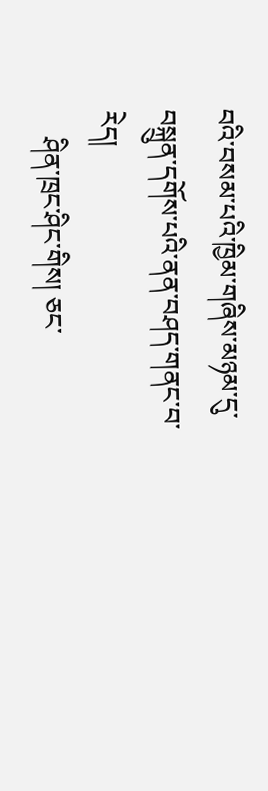བའི་བསམ་པའི་ཁྱིམ་གཞིས་མཉམ་དུ་བསྐྲུན་དགོས་པའི་ནན་བཤད་གནང་བ་རེད།
    ཤིན་ཁྲང་ཤིང་གིས། ཅང་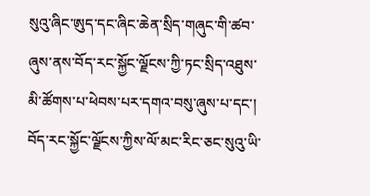སུའུ་ཞིང་ཨུད་དང་ཞིང་ཆེན་སྲིད་གཞུང་གི་ཚབ་ཞུས་ནས་བོད་རང་སྐྱོང་ལྗོངས་ཀྱི་ཏང་སྲིད་འཐུས་མི་ཚོགས་པ་ཕེབས་པར་དགའ་བསུ་ཞུས་པ་དང་། བོད་རང་སྐྱོང་ལྗོངས་ཀྱིས་ལོ་མང་རིང་ཅང་སུའུ་ཡི་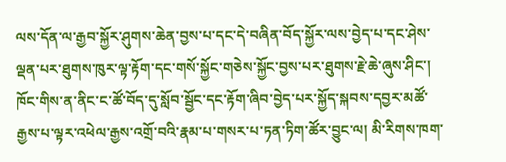ལས་དོན་ལ་རྒྱབ་སྐྱོར་ཤུགས་ཆེན་བྱས་པ་དང་དེ་བཞིན་བོད་སྐྱོར་ལས་བྱེད་པ་དང་ཤེས་ལྡན་པར་ཐུགས་ཁུར་ལྟ་རྟོག་དང་གསོ་སྐྱོང་གཅེས་སྐྱོང་བྱས་པར་ཐུགས་རྗེ་ཆེ་ཞུས་ཤིང་། ཁོང་གིས་ན་ནིང་ང་ཚོ་བོད་དུ་སློབ་སྦྱོང་དང་རྟོག་ཞིབ་བྱེད་པར་སྐྱོད་སྐབས་དབྱར་མཚོ་རྒྱས་པ་ལྟར་འཕེལ་རྒྱས་འགྲོ་བའི་རྣམ་པ་གསར་པ་ཏན་ཏིག་ཚོར་བྱུང་ལ། མི་རིགས་ཁག་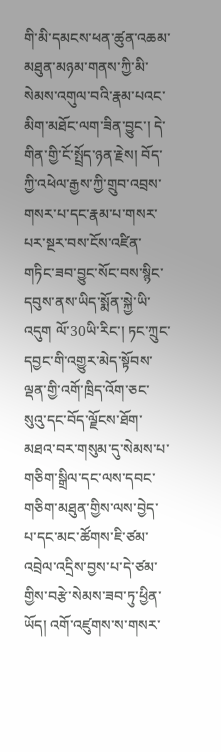གི་མི་དམངས་ཕན་ཚུན་འཆམ་མཐུན་མཉམ་གནས་ཀྱི་མི་སེམས་འགུལ་བའི་རྣམ་པའང་མིག་མཐོང་ལག་ཟིན་བྱུང་། དེ་གིན་གྱི་ངོ་སྤྲོད་ཉན་རྗེས། བོད་ཀྱི་འཕེལ་རྒྱས་ཀྱི་གྲུབ་འབྲས་གསར་པ་དང་རྣམ་པ་གསར་པར་སྔར་བས་ངོས་འཛིན་གཏིང་ཟབ་བྱུང་སོང་བས་སྙིང་དབུས་ནས་ཡིད་སྨོན་སྐྱེ་ཡི་འདུག ལོ་30ཡི་རིང་། ཏང་ཀྲུང་དབྱང་གི་འགྱུར་མེད་སྟོབས་ལྡན་གྱི་འགོ་ཁྲིད་འོག་ཅང་སུའུ་དང་བོད་ལྗོངས་ཐོག་མཐའ་བར་གསུམ་དུ་སེམས་པ་གཅིག་སྒྲིལ་དང་ལས་དབང་གཅིག་མཐུན་གྱིས་ལས་བྱེད་པ་དང་མང་ཚོགས་ཇི་ཙམ་འབྲེལ་འདྲིས་བྱས་པ་དེ་ཙམ་གྱིས་བརྩེ་སེམས་ཟབ་ཏུ་ཕྱིན་ཡོད། འགོ་འཛུགས་ས་གསར་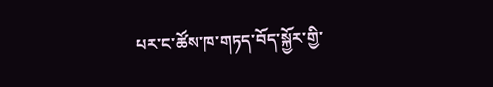པར་ང་ཚོས་ཁ་གཏད་བོད་སྐྱོར་གྱི་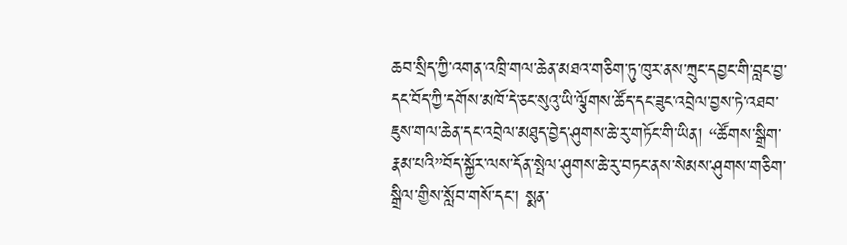ཆབ་སྲིད་ཀྱི་འགན་འཁྲི་གལ་ཆེན་མཐའ་གཅིག་ཏུ་ཁུར་ནས་ཀྲུང་དབྱང་གི་བླང་བྱ་དང་བོད་ཀྱི་དགོས་མཁོ་དེ་ཅང་སུའུ་ཡི་ལྕོགས་ཚོད་དང་ཟུང་འབྲེལ་བྱས་ཏེ་འཐབ་ཇུས་གལ་ཆེན་དང་འབྲེལ་མཐུད་བྱེད་ཤུགས་ཆེ་རུ་གཏོང་གི་ཡིན། “ཚོགས་སྒྲིག་རྣམ་པའི”བོད་སྐྱོར་ལས་དོན་སྤེལ་ཤུགས་ཆེ་རུ་བཏང་ནས་སེམས་ཤུགས་གཅིག་སྒྲིལ་གྱིས་སློབ་གསོ་དང་། སྨན་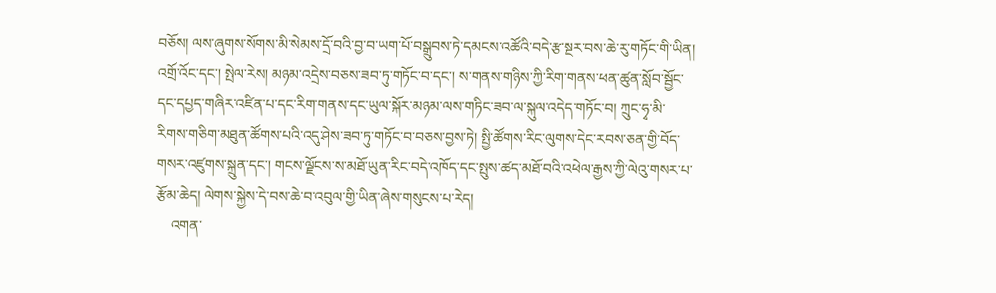བཅོས། ལས་ཞུགས་སོགས་མི་སེམས་དྲོ་བའི་བྱ་བ་ཡག་པོ་བསྒྲུབས་ཏེ་དམངས་འཚོའི་བདེ་རྩ་སྔར་བས་ཆེ་རུ་གཏོང་གི་ཡིན། འགྲོ་འོང་དང་། སྤེལ་རེས། མཉམ་འདྲེས་བཅས་ཟབ་ཏུ་གཏོང་བ་དང་། ས་གནས་གཉིས་ཀྱི་རིག་གནས་ཕན་ཚུན་སློབ་སྦྱོང་དང་དཔྱད་གཞིར་འཛིན་པ་དང་རིག་གནས་དང་ཡུལ་སྐོར་མཉམ་ལས་གཏིང་ཟབ་ལ་སྐུལ་འདེད་གཏོང་བ། ཀྲུང་ཧྭ་མི་རིགས་གཅིག་མཐུན་ཚོགས་པའི་འདུ་ཤེས་ཟབ་ཏུ་གཏོང་བ་བཅས་བྱས་ཏེ། སྤྱི་ཚོགས་རིང་ལུགས་དེང་རབས་ཅན་གྱི་བོད་གསར་འཛུགས་སྐྲུན་དང་། གངས་ལྗོངས་ས་མཐོ་ཡུན་རིང་བདེ་འཁོད་དང་སྤུས་ཚད་མཐོ་བའི་འཕེལ་རྒྱས་ཀྱི་ལེའུ་གསར་པ་རྩོམ་ཆེད། ལེགས་སྐྱེས་དེ་བས་ཆེ་བ་འབུལ་གྱི་ཡིན་ཞེས་གསུངས་པ་རེད།
    འགན་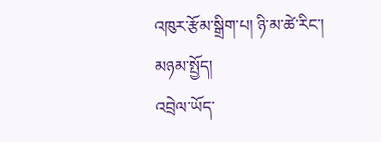འཁུར་རྩོམ་སྒྲིག་པ། ཉི་མ་ཚེ་རིང་།
མཉམ་སྤྱོད།
འབྲེལ་ཡོད་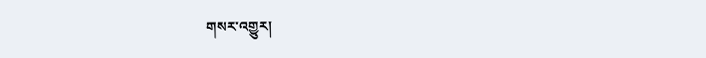གསར་འགྱུར།